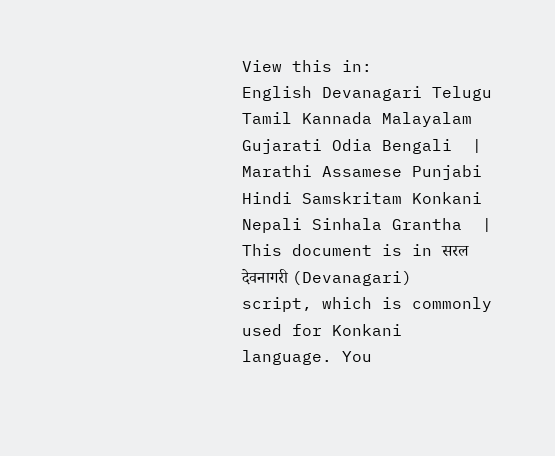View this in:
English Devanagari Telugu Tamil Kannada Malayalam Gujarati Odia Bengali  |
Marathi Assamese Punjabi Hindi Samskritam Konkani Nepali Sinhala Grantha  |
This document is in सरल देवनागरी (Devanagari) script, which is commonly used for Konkani language. You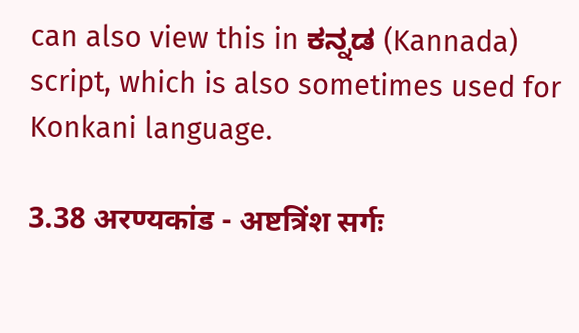can also view this in ಕನ್ನಡ (Kannada) script, which is also sometimes used for Konkani language.

3.38 अरण्यकांड - अष्टत्रिंश सर्गः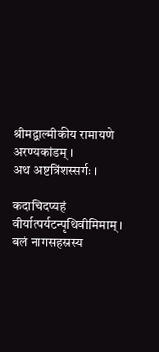श्रीमद्वाल्मीकीय रामायणे अरण्यकांडम् ।
अथ अष्टत्रिंशस्सर्गः ।

कदाचिदप्यहं वीर्यात्पर्यटन्पृथिवीमिमाम् ।
बलं नागसहस्रस्य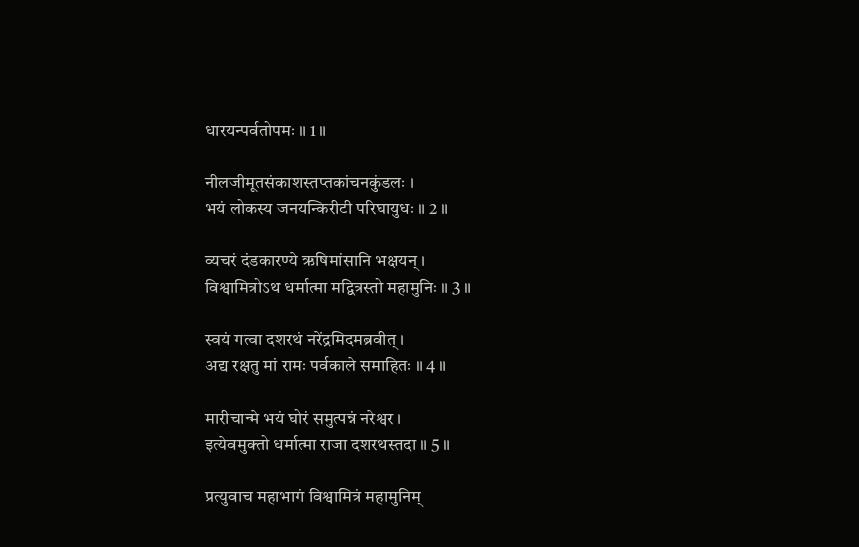धारयन्पर्वतोपमः ॥ 1 ॥

नीलजीमूतसंकाशस्तप्तकांचनकुंडलः ।
भयं लोकस्य जनयन्किरीटी परिघायुधः ॥ 2 ॥

व्यचरं दंडकारण्ये ऋषिमांसानि भक्षयन् ।
विश्वामित्रोऽथ धर्मात्मा मद्वित्रस्तो महामुनिः ॥ 3 ॥

स्वयं गत्वा दशरथं नरेंद्रमिदमब्रवीत् ।
अद्य रक्षतु मां रामः पर्वकाले समाहितः ॥ 4 ॥

मारीचान्मे भयं घोरं समुत्पन्नं नरेश्वर ।
इत्येवमुक्तो धर्मात्मा राजा दशरथस्तदा ॥ 5 ॥

प्रत्युवाच महाभागं विश्वामित्रं महामुनिम्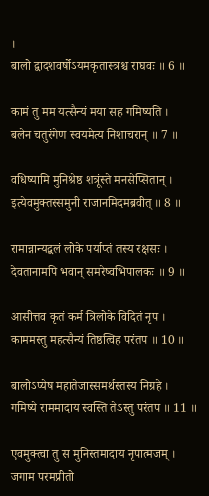।
बालो द्वादशवर्षोऽयमकृतास्त्रश्च राघवः ॥ 6 ॥

कामं तु मम यत्सैन्यं मया सह गमिष्यति ।
बलेन चतुरंगेण स्वयमेत्य निशाचरान् ॥ 7 ॥

वधिष्यामि मुनिश्रेष्ठ शत्रूंस्ते मनसेप्सितान् ।
इत्येवमुक्तस्समुनी राजानमिदमब्रवीत् ॥ 8 ॥

रामान्नान्यद्बलं लोके पर्याप्तं तस्य रक्षसः ।
देवतानामपि भवान् समरेष्वभिपालकः ॥ 9 ॥

आसीत्तव कृतं कर्म त्रिलोके विदितं नृप ।
काममस्तु महत्सैन्यं तिष्ठत्विह परंतप ॥ 10 ॥

बालोऽप्येष महातेजास्समर्थस्तस्य निग्रहे ।
गमिष्ये राममादाय स्वस्ति तेऽस्तु परंतप ॥ 11 ॥

एवमुक्त्वा तु स मुनिस्तमादाय नृपात्मजम् ।
जगाम परमप्रीतो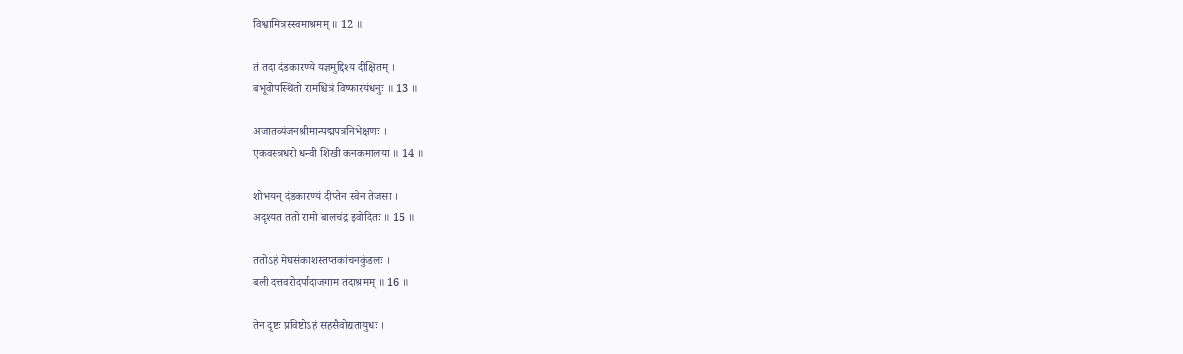विश्वामित्रस्स्वमाश्रमम् ॥ 12 ॥

तं तदा दंडकारण्ये यज्ञमुद्दिश्य दीक्षितम् ।
बभूवोपस्थितो रामश्चित्रं विष्फारयंधनुः ॥ 13 ॥

अजातव्यंजनश्रीमान्पद्मपत्रनिभेक्षणः ।
एकवस्त्रधरो धन्वी शिखी कनकमालया ॥ 14 ॥

शोभयन् दंडकारण्यं दीप्तेन स्वेन तेजसा ।
अदृश्यत ततो रामो बालचंद्र इवोदितः ॥ 15 ॥

ततोऽहं मेघसंकाशस्तप्तकांचनकुंडलः ।
बली दत्तवरोदर्पादाजगाम तदाश्रमम् ॥ 16 ॥

तेन दृष्टः प्रविष्टोऽहं सहसैवोद्यतायुधः ।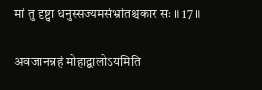मां तु दृष्ट्वा धनुस्सज्यमसंभ्रांतश्चकार सः ॥ 17 ॥

अवजानन्नहं मोहाद्बालोऽयमिति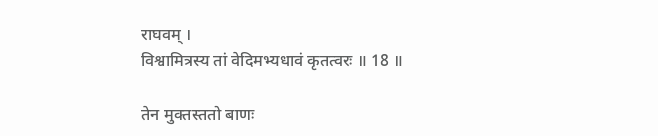राघवम् ।
विश्वामित्रस्य तां वेदिमभ्यधावं कृतत्वरः ॥ 18 ॥

तेन मुक्तस्ततो बाणः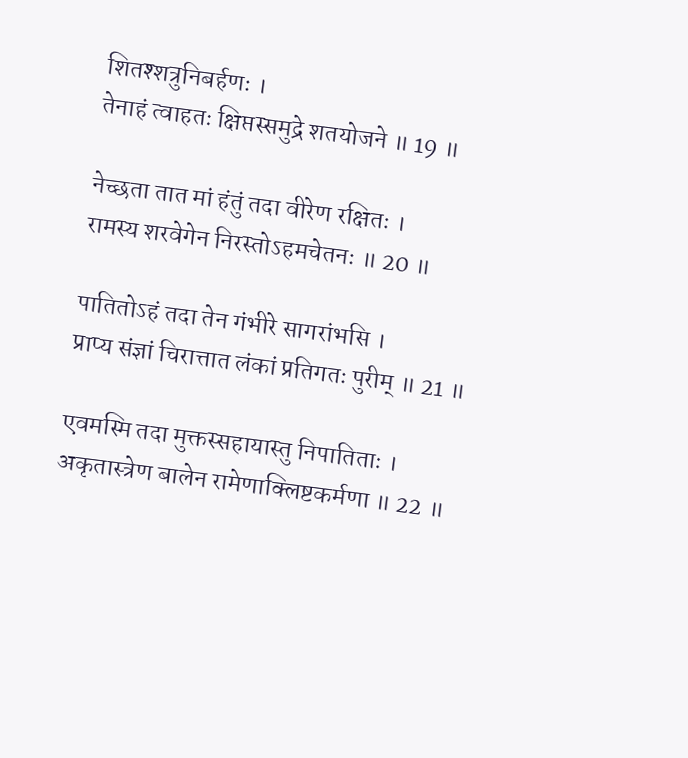शितश्शत्रुनिबर्हणः ।
तेनाहं त्वाहतः क्षिप्तस्समुद्रे शतयोजने ॥ 19 ॥

नेच्छता तात मां हंतुं तदा वीरेण रक्षितः ।
रामस्य शरवेगेन निरस्तोऽहमचेतनः ॥ 20 ॥

पातितोऽहं तदा तेन गंभीरे सागरांभसि ।
प्राप्य संज्ञां चिरात्तात लंकां प्रतिगतः पुरीम् ॥ 21 ॥

एवमस्मि तदा मुक्तस्सहायास्तु निपातिताः ।
अकृतास्त्रेण बालेन रामेणाक्लिष्टकर्मणा ॥ 22 ॥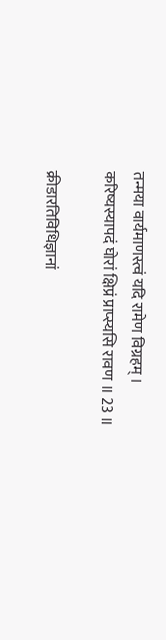तन्मया वार्यमाणस्त्वं यदि रामेण विग्रहम् ।
करिष्यस्यापदं घोरां क्षिप्रं प्राप्स्यसि रावण ॥ 23 ॥

क्रीडारतिविधिज्ञानां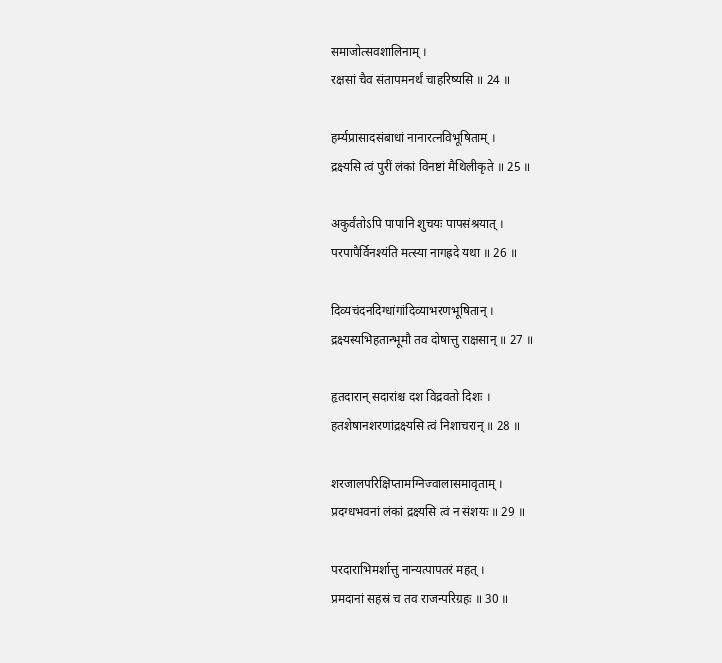समाजोत्सवशालिनाम् ।
रक्षसां चैव संतापमनर्थं चाहरिष्यसि ॥ 24 ॥

हर्म्यप्रासादसंबाधां नानारत्नविभूषिताम् ।
द्रक्ष्यसि त्वं पुरीं लंकां विनष्टां मैथिलीकृते ॥ 25 ॥

अकुर्वंतोऽपि पापानि शुचयः पापसंश्रयात् ।
परपापैर्विनश्यंति मत्स्या नागह्रदे यथा ॥ 26 ॥

दिव्यचंदनदिग्धांगांदिव्याभरणभूषितान् ।
द्रक्ष्यस्यभिहतान्भूमौ तव दोषात्तु राक्षसान् ॥ 27 ॥

हृतदारान् सदारांश्च दश विद्रवतो दिशः ।
हतशेषानशरणांद्रक्ष्यसि त्वं निशाचरान् ॥ 28 ॥

शरजालपरिक्षिप्तामग्निज्वालासमावृताम् ।
प्रदग्धभवनां लंकां द्रक्ष्यसि त्वं न संशयः ॥ 29 ॥

परदाराभिमर्शात्तु नान्यत्पापतरं महत् ।
प्रमदानां सहस्रं च तव राजन्परिग्रहः ॥ 30 ॥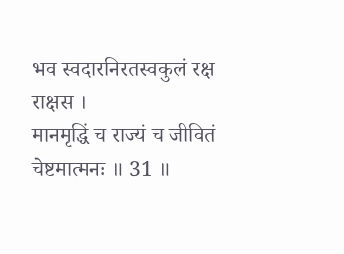भव स्वदारनिरतस्वकुलं रक्ष राक्षस ।
मानमृद्धिं च राज्यं च जीवितं चेष्टमात्मनः ॥ 31 ॥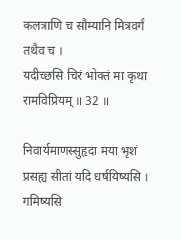कलत्राणि च सौम्यानि मित्रवर्गं तथैव च ।
यदीच्छसि चिरं भोक्तं मा कृथा रामविप्रियम् ॥ 32 ॥

निवार्यमाणस्सुहृदा मया भृशं प्रसह्य सीतां यदि धर्षयिष्यसि ।
गमिष्यसि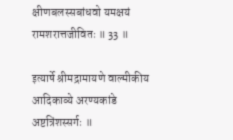क्षीणबलस्सबांधवो यमक्षयं रामशरात्तजीवितः ॥ 33 ॥

इत्यार्षे श्रीमद्रामायणे वाल्मीकीय आदिकाव्ये अरण्यकांडे अष्टत्रिंशस्सर्गः ॥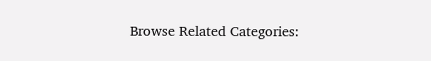Browse Related Categories: